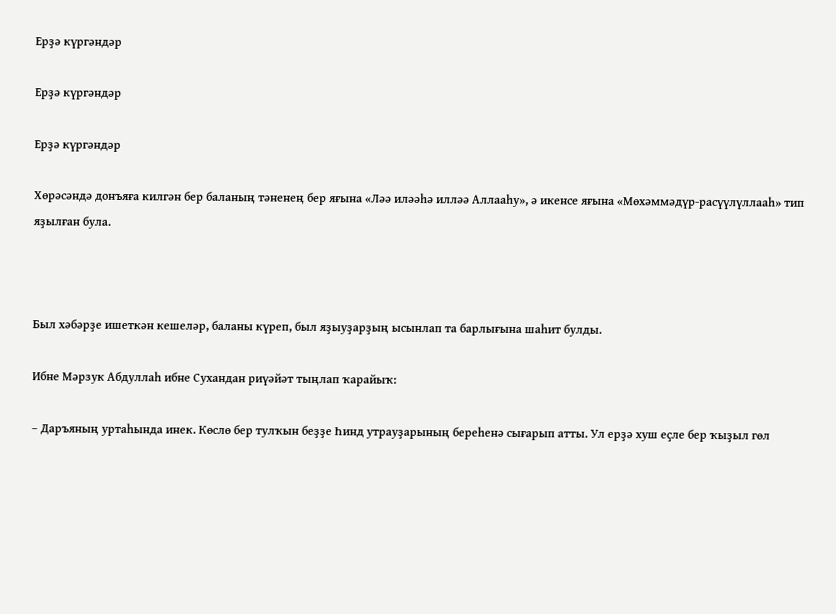Ерҙә күргәндәр

Ерҙә күргәндәр

Ерҙә күргәндәр

Хөрәсәндә донъяға килгән бер баланың тәненең бер яғына «Ләә иләәһә илләә Аллааһу», ә икенсе яғына «Мөхәммәдүр-расүүлүллааһ» тип яҙылған була.



Был хәбәрҙе ишеткән кешеләр, баланы күреп, был яҙыуҙарҙың ысынлап та барлығына шаһит булды.

Ибне Мәрзук Абдуллаһ ибне Сухандан риүәйәт тыңлап ҡарайыҡ:

– Даръяның уртаһында инек. Көслө бер тулҡын беҙҙе Һинд утрауҙарының береһенә сығарып атты. Ул ерҙә хуш еҫле бер ҡыҙыл гөл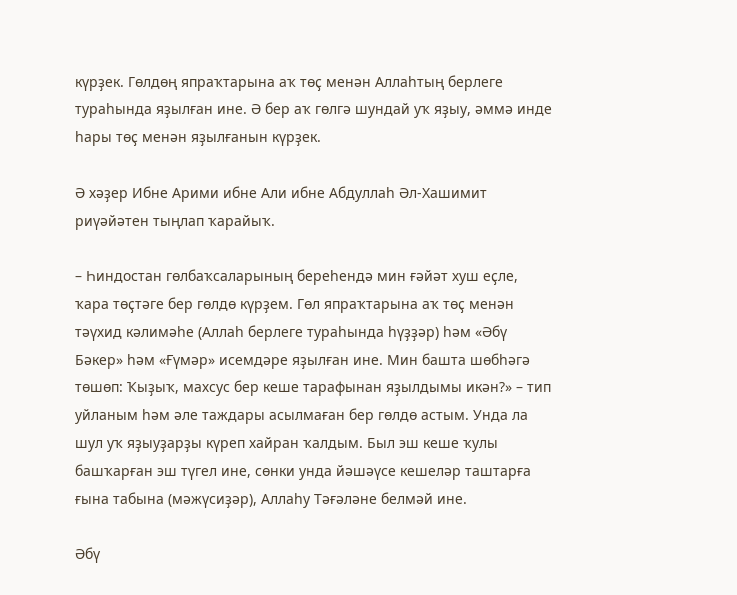күрҙек. Гөлдөң япраҡтарына аҡ төҫ менән Аллаһтың берлеге тураһында яҙылған ине. Ә бер аҡ гөлгә шундай уҡ яҙыу, әммә инде һары төҫ менән яҙылғанын күрҙек.

Ә хәҙер Ибне Арими ибне Али ибне Абдуллаһ Әл-Хашимит риүәйәтен тыңлап ҡарайыҡ.

– Һиндостан гөлбаҡсаларының береһендә мин ғәйәт хуш еҫле, ҡара төҫтәге бер гөлдө күрҙем. Гөл япраҡтарына аҡ төҫ менән тәүхид кәлимәһе (Аллаһ берлеге тураһында һүҙҙәр) һәм «Әбү Бәкер» һәм «Ғүмәр» исемдәре яҙылған ине. Мин башта шөбһәгә төшөп: Ҡыҙыҡ, махсус бер кеше тарафынан яҙылдымы икән?» – тип уйланым һәм әле таждары асылмаған бер гөлдө астым. Унда ла шул уҡ яҙыуҙарҙы күреп хайран ҡалдым. Был эш кеше ҡулы башҡарған эш түгел ине, сөнки унда йәшәүсе кешеләр таштарға ғына табына (мәжүсиҙәр), Аллаһу Тәғәләне белмәй ине.

Әбү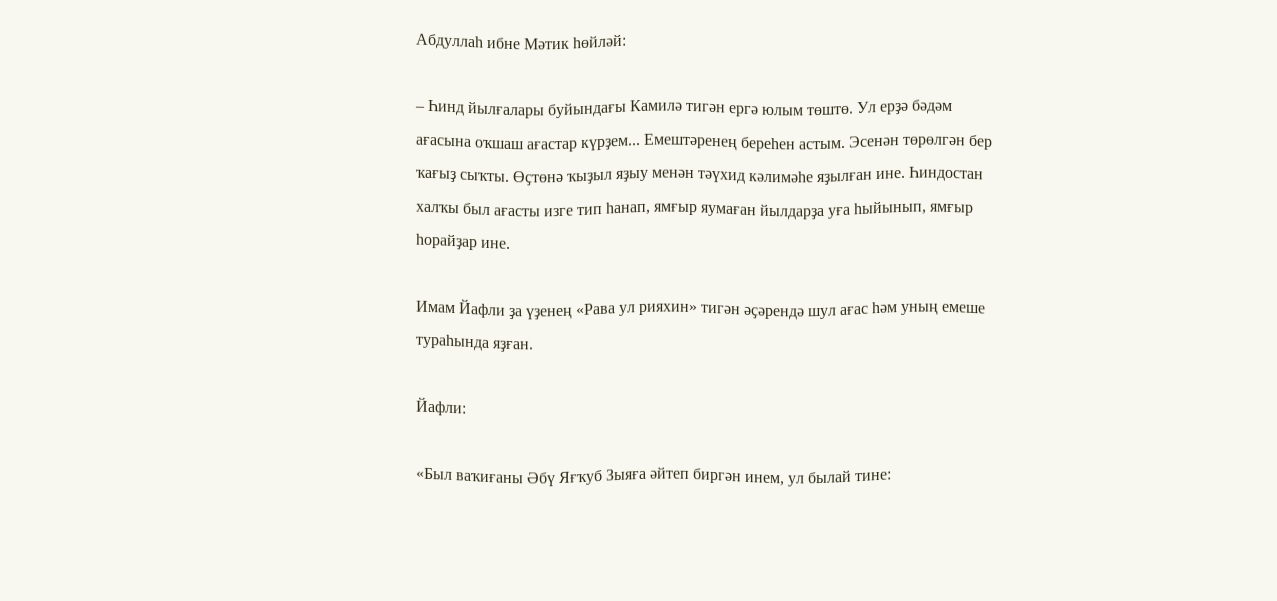Абдуллаһ ибне Мәтик һөйләй:

– Һинд йылғалары буйындағы Камилә тигән ергә юлым төштө. Ул ерҙә бәдәм ағасына оҡшаш ағастар күрҙем... Емештәренең береһен астым. Эсенән төрөлгән бер ҡағыҙ сыҡты. Өҫтөнә ҡыҙыл яҙыу менән тәүхид кәлимәһе яҙылған ине. Һиндостан халҡы был ағасты изге тип һанап, ямғыр яумаған йылдарҙа уға һыйынып, ямғыр һорайҙар ине.

Имам Йафли ҙа үҙенең «Рава ул рияхин» тигән әҫәрендә шул ағас һәм уның емеше тураһында яҙған.

Йафли:

«Был ваҡиғаны Әбү Яғҡуб Зыяға әйтеп биргән инем, ул былай тине: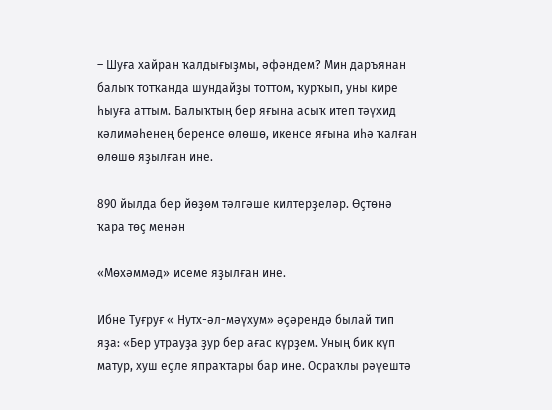– Шуға хайран ҡалдығыҙмы, әфәндем? Мин даръянан балыҡ тотҡанда шундайҙы тоттом, ҡурҡып, уны кире һыуға аттым. Балыҡтың бер яғына асыҡ итеп тәүхид кәлимәһенең беренсе өлөшө, икенсе яғына иһә ҡалған өлөшө яҙылған ине.

890 йылда бер йөҙөм тәлгәше килтерҙеләр. Өҫтөнә ҡара төҫ менән

«Мөхәммәд» исеме яҙылған ине.

Ибне Туғруғ « Нутх-әл-мәүхум» әҫәрендә былай тип яҙа: «Бер утрауҙа ҙур бер ағас күрҙем. Уның бик күп матур, хуш еҫле япраҡтары бар ине. Осраҡлы рәүештә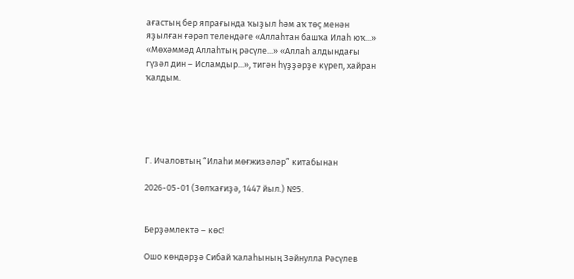ағастың бер япрағында ҡыҙыл һәм аҡ төҫ менән яҙылған ғәрәп телендәге «Аллаһтан башҡа Илаһ юҡ...» «Мөхәммәд Аллаһтың рәсүле...» «Аллаһ алдындағы гүзәл дин – Исламдыр...», тигән һүҙҙәрҙе күреп, хайран ҡалдым.





Г. Ичаловтың “Илаһи мөғжизәләр” китабынан

2026-05-01 (Зөлҡағиҙә, 1447 йыл.) №5.


Берҙәмлектә – көс!

Ошо көндәрҙә Сибай ҡалаһының Зәйнулла Рәсүлев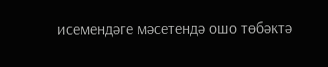исемендәге мәсетендә ошо төбәктә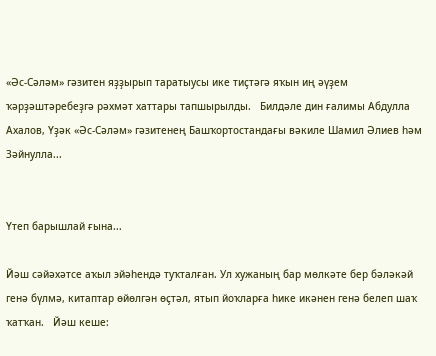«Әс-Сәләм» гәзитен яҙҙырып таратыусы ике тиҫтәгә яҡын иң әүҙем ҡәрҙәштәребеҙгә рәхмәт хаттары тапшырылды.   Билдәле дин ғалимы Абдулла Ахалов, Үҙәк «Әс-Сәләм» гәзитенең Башҡортостандағы вәкиле Шамил Әлиев һәм Зәйнулла...


Үтеп барышлай ғына...

Йәш сәйәхәтсе аҡыл эйәһендә туҡталған. Ул хужаның бар мөлкәте бер бәләкәй генә бүлмә, китаптар өйөлгән өҫтәл, ятып йоҡларға һике икәнен генә белеп шаҡ ҡатҡан.   Йәш кеше: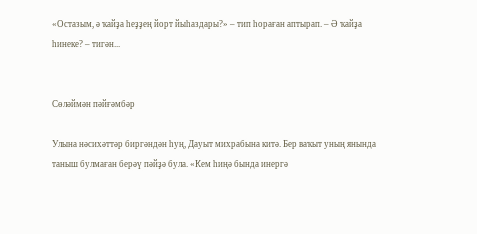«Остазым, ә ҡайҙа һеҙҙең йорт йыһаздары?» – тип һораған аптырап. – Ә ҡайҙа һинеке? – тигән...


Сөләймән пәйғәмбәр

Улына нәсихәттәр биргәндән һуң, Дауыт михрабына китә. Бер ваҡыт уның янында таныш булмаған берәү пәйҙә була. «Кем һиңә бында инергә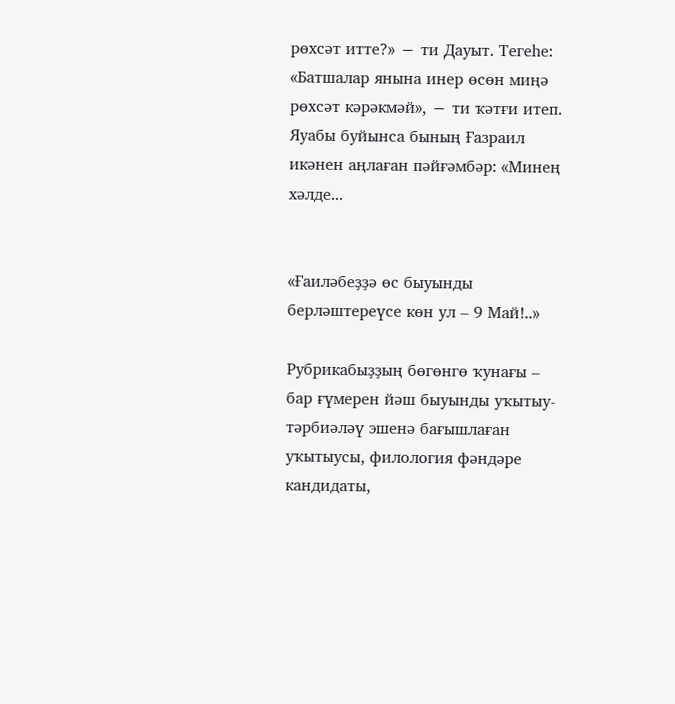рөхсәт итте?» − ти Дауыт. Тегеһе: «Батшалар янына инер өсөн миңә рөхсәт кәрәкмәй», − ти ҡәтғи итеп. Яуабы буйынса бының Ғазраил икәнен аңлаған пәйғәмбәр: «Минең хәлде...


«Ғаиләбеҙҙә өс быуынды берләштереүсе көн ул – 9 Май!..»

Рубрикабыҙҙың бөгөнгө ҡунағы – бар ғүмерен йәш быуынды уҡытыу-тәрбиәләү эшенә бағышлаған уҡытыусы, филология фәндәре кандидаты,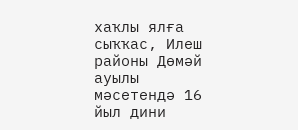хаҡлы ялға сыҡҡас, Илеш районы Дөмәй ауылы мәсетендә 16 йыл дини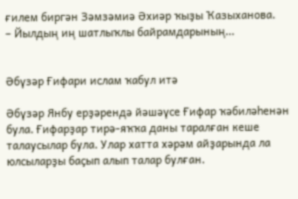ғилем биргән Зәмзәмиә Әхиәр ҡыҙы Ҡазыханова.   – Йылдың иң шатлыҡлы байрамдарының...


Әбүзәр Ғифари ислам ҡабул итә

Әбүзәр Янбу ерҙәрендә йәшәүсе Ғифар ҡәбиләһенән була. Ғифарҙар тирә-яҡҡа даны таралған кеше талаусылар була. Улар хатта хәрәм айҙарында ла юлсыларҙы баҫып алып талар булған.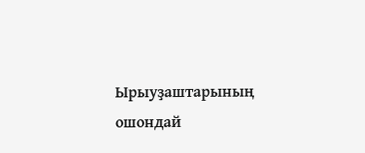Ырыуҙаштарының ошондай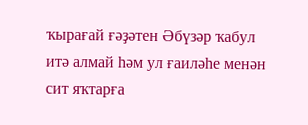ҡырағай ғәҙәтен Әбүзәр ҡабул итә алмай һәм ул ғаиләһе менән сит яҡтарға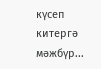күсеп китергә мәжбүр...